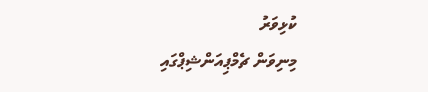ކުޅިވަރު
މިނިވަން ޗެމްޕިއަންޝިޕްގައި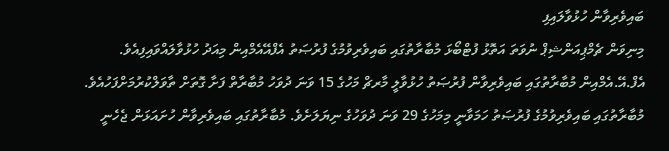ބައިވެރިވާން ހުޅުވާލައިފި
މިނިވަން ޗެމްޕިއަންޝިޕް ނުވަތަ އަތޮޅު ފުޓްބޯޅަ މުބާރާތުގައި ބައިވެރިވުމުގެ ފުރުޞަތު އެފްއޭއެމްއިން މިއަދު ހުޅުވާލައްވައިފިއެވެ.
އެފް.އޭ.އެމްއިން މުބާރާތުގައި ބައިވެރިވާން ފުރުޞަތު ހުޅުވާލީ މާރޗް މަހުގެ 15 ވަނަ ދުވަހު މުބާރާތް ފަށާ ގޮތަށް ތާވަލްކުރުމަށްފަހުއެވެ. މުބާރާތުގައި ބައިވެރިވުމުގެ ފުރުޞަތު ހަމަވާނީ މިމަހުގެ 29 ވަނަ ދުވަހުގެ ނިޔަލަށެވެ. މުބާރާތުގައި ބައިވެރިވާން ހުށައަޅަން ޖެހެނީ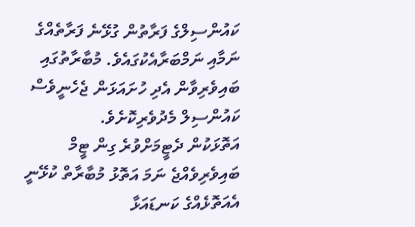ކައުންސިލްގެ ފަރާތުން ގުޅޭނެ ފަރާތެއްގެ ނަމާއި ނަމްބަރާއެކުގައެވެ. މުބާރާތުގައި ބައިވެރިވާން އެދި ހުށައަޅަން ޖެހެނީވެސް ކައުންސިލް މެދުވެރިކޮށެވެ.
އަތޮޅަކުން ދެޓީމަށްވުރެ ގިން ޓީމް ބައިވެރިވެއްޖެ ނަމަ އަތޮޅު މުބާރާތް ކުޅޭނީ އެއަތޮޅެއްގެ ކަނޑައަޅާ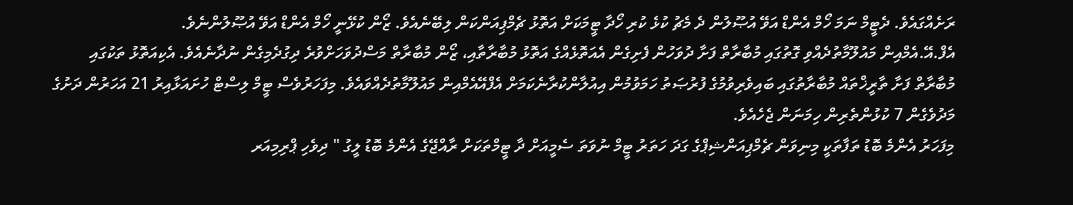ރަށެއްގައެވެ. ދެޓީމް ނަމަ ހޯމް އެންޑް އަވޭ އުޞޫލުން ދެ މެޗު ކުޅެ ކުރި ހޯދާ ޓީމަކަށް އަތޮޅު ޗެމްޕިއަންކަން ލިބޭނެއެވެ. ޒޯން ކުޅޭނީ ހޯމް އެންޑް އަވޭ އުޞޫލުންނެވެ.
އެފް.އޭ.އެމްއިން މައުލޫމާތުދެއްވި ގޮތުގައި މުބާރާތް ފަށާ ދުވަހުން ފެށިގެން އެއަތޮޅެއްގެ އަތޮޅު މުބާރާތާއި، ޒޯން މުބާރާތް މަސްދުވަހަށްވުރެ ދިގުދެމިގެން ނުދާނެއެވެ. އެކިއަތޮޅު ތަކުގައި މުބާރާތް ފަށާ ތާރީޚްތައް މުބާރާތުގައި ބައިވެރިވުމުގެ ފުރުޞަތު ހަމަވުމުން އިއުލާންކުރާނެކަމަށް އެފްއޭއެމްއިން މައުލޫމާތުދެއްވައެވެ. މިފަހަރުވެސް ޓީމް ލިސްޓް ހުށައަޅާއިރު 21 އަހަރުން ދަށުގެ މަދުވެގެން 7 ކުޅުންތެރިން ހިމަނަން ޖެހެއެވެ.
މިފަހަރު އެންމެ ބޮޑު ތަފާތަކީ މިނިވަން ޗެމްޕިއަންޝިޕްގެ ގަދަ ހަތަރު ޓީމް ނުވަތަ ސެމީއަށް ދާ ޓީމްތަކަށް ރާއްޖޭގެ އެންމެ ބޮޑު ލީގު " ދިވެހި ޕްރިމިއަރ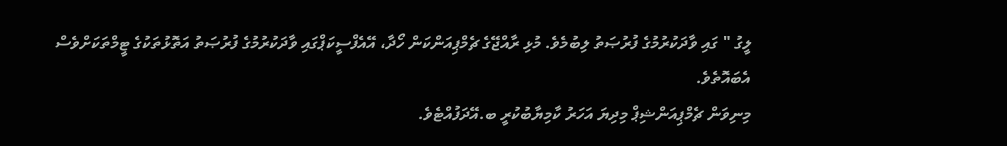ލީގު " ގައި ވާދަކުރުމުގެ ފުރުޞަތު ލިބުމެވެ. މުޅި ރާއްޖޭގެ ޗެމްޕިއަންކަން ހޯދާ، އޭއެފްސީކަޕްގައި ވާދަކުރުމުގެ ފުރުޞަތު އަތޮޅުތަކުގެ ޓީމްތަކަށްވެސް އެބައޮތެވެ.
މިނިވަން ޗެމްޕިއަންޝިޕް މިދިޔަ އަހަރު ކާމިޔާބުކުރީ ބ.އޭދަފުއްޓެވެ.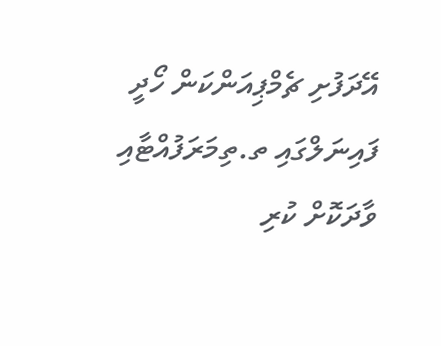އޭދަފުށި ޗެމްޕިއަންކަން ހޯދީ ފައިނަލްގައި ތ.ތިމަރަފުއްޓާއި ވާދަކޮށް ކުރި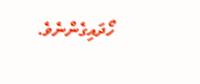ހޯދައިގެންނެވެ.